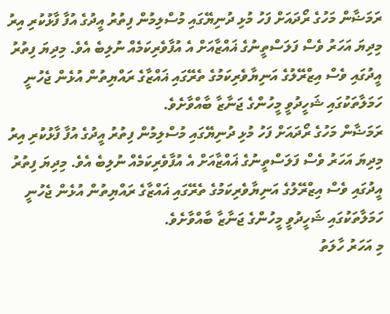ރަމަޟާން މަހުގެ ރޯދައަށް ފަހު މުޅި ދުނިޔޭގައި މުސްލިމުން ފިތުރު އީދުގެ އުފާ ފާޅުކުރި އިރު މިދިޔަ އަހަރު ވެސް ފަލަސްތީނުގެ ޣައްޒާއަށް އެ އުފާވެރިކަމެއް ނުލިބެ އެވެ. މިދިޔަ ފިތުރު އީދުގައި ވެސް އިޒްރޭލުގެ އަނިޔާވެރިކަމުގެ ތެރޭގައި ޣައްޒާގެ ރައްޔިތުން އުޅެން ޖެހުނީ ހަމަލާތަކުގައި ޝަހީދުވީ މީހުންގެ ޖަނާޒާ ބާއްވާށެވެ.
ރަމަޟާން މަހުގެ ރޯދައަށް ފަހު މުޅި ދުނިޔޭގައި މުސްލިމުން ފިތުރު އީދުގެ އުފާ ފާޅުކުރި އިރު މިދިޔަ އަހަރު ވެސް ފަލަސްތީނުގެ ޣައްޒާއަށް އެ އުފާވެރިކަމެއް ނުލިބެ އެވެ. މިދިޔަ ފިތުރު އީދުގައި ވެސް އިޒްރޭލުގެ އަނިޔާވެރިކަމުގެ ތެރޭގައި ޣައްޒާގެ ރައްޔިތުން އުޅެން ޖެހުނީ ހަމަލާތަކުގައި ޝަހީދުވީ މީހުންގެ ޖަނާޒާ ބާއްވާށެވެ.
މި އަހަރު ހާލަތު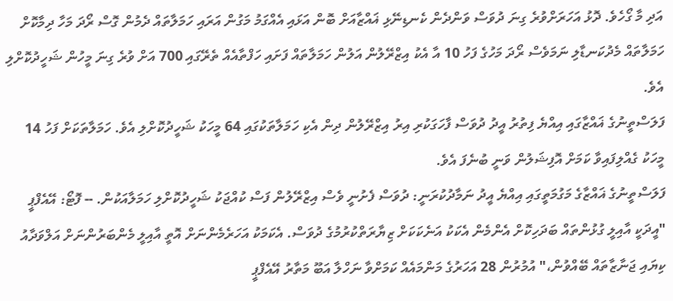އަދި މާ ގޯހެވެ. ދޮޅު އަހަރަށްވުރެ ގިނަ ދުވަސް ވަންދެން ކެނޑިނޭޅި ޣައްޒާއަށް ބޮން އަޅައި އެއްގަމު މަގުން އަރައި ހަމަލާތައް ދެމުން ގޮސް ރޯދަ މަހާ ދިމާކޮށް ހަމަލާތައް މެދުކަނޑާލި ނަމަވެސް ރޯދަ މަހުގެ ފަހު 10 އާ އެކު އިޒްރޭލުން އަލުން ހަމަލާތައް ފަށައި ހަފްތާއެއް ތެރޭގައި 700 އަށް ވުރެ ގިނަ މީހުން ޝަހީދުކޮށްލި އެވެ.
ފަލަސްތީނުގެ ޣައްޒާގައި އިއްޔެ ފިތުރު އީދު ދުވަސް ފާހަގަކުރި އިރު އިޒްރޭލުން ދިން އެކި ހަމަލާތަކުގައި 64 މީހަކު ޝަހީދުކޮށްލި އެވެ. ހަމަލާތަކަށް ފަހު 14 މީހަކު ގެއްލިފައިވާ ކަމަށް އޮފިޝަލުން ވަނީ ބުނެފަ އެވެ.
ފަލަސްތީނުގެ ޣައްޒާގެ މަގުމަތީގައި އިއްޔެ އީދު ނަމާދުކުރަނީ: ދުވަސް ފެށުނީ ވެސް އިޒްރޭލުން ފަސް ކުއްޖަކު ޝަހީދުކޮށްލި ހަމަލާއަކުން. -- ފޮޓޯ: އޭއެފްޕީ
"އީދަކީ އާއިލީ ގުޅުންތައް ބަދަހިކޮށް އެންމެން އެކަކު އަނެކަކަށް ޒިޔާރަތްކުރުމުގެ ދުވަސް. އެކަމަކު އަހަރެމެންނަށް އޮތީ އާއިލީ މެންބަރުންނަށް އަލްވަދާއު ކިޔައި ޖަނާޒާތައް ބޭއްވުން،" އުމުރުން 28 އަހަރުގެ މަންމައެއް ކަމަށްވާ ނަހްލާ އަބޫ މަތާރު އޭއެފްޕީ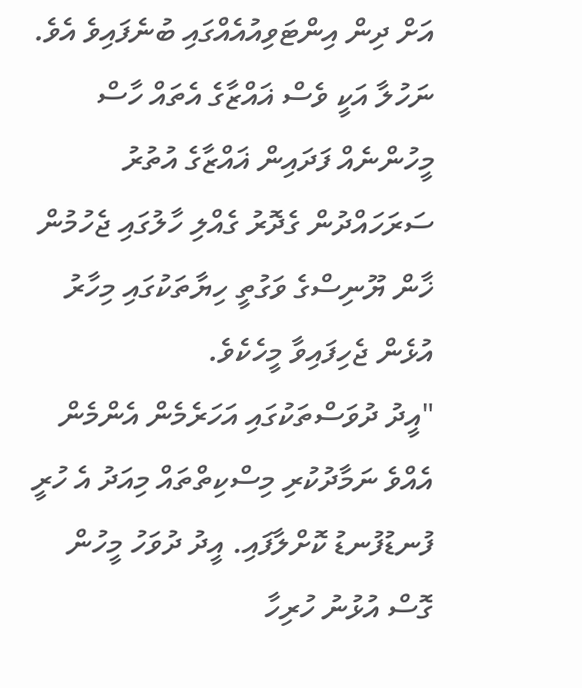އަށް ދިން އިންޓަވިއުއެއްގައި ބުނެފައިވެ އެވެ.
ނަހުލާ އަކީ ވެސް ޣައްޒާގެ އެތައް ހާސް މީހުންނެއް ފަދައިން ޣައްޒާގެ އުތުރު ސަރަހައްދުން ގެދޮރު ގެއްލި ހާލުގައި ޖެހުމުން ޚާން ޔޫނިސްގެ ވަގުތީ ހިޔާތަކުގައި މިހާރު އުޅެން ޖެހިފައިވާ މީހެކެވެ.
"އީދު ދުވަސްތަކުގައި އަހަރެމެން އެންމެން އެއްވެ ނަމާދުކުރި މިސްކިތްތައް މިއަދު އެ ހުރީ ފުނޑުފުނޑު ކޮށްލާފައި. އީދު ދުވަހު މީހުން ގޮސް އުޅުނު ހުރިހާ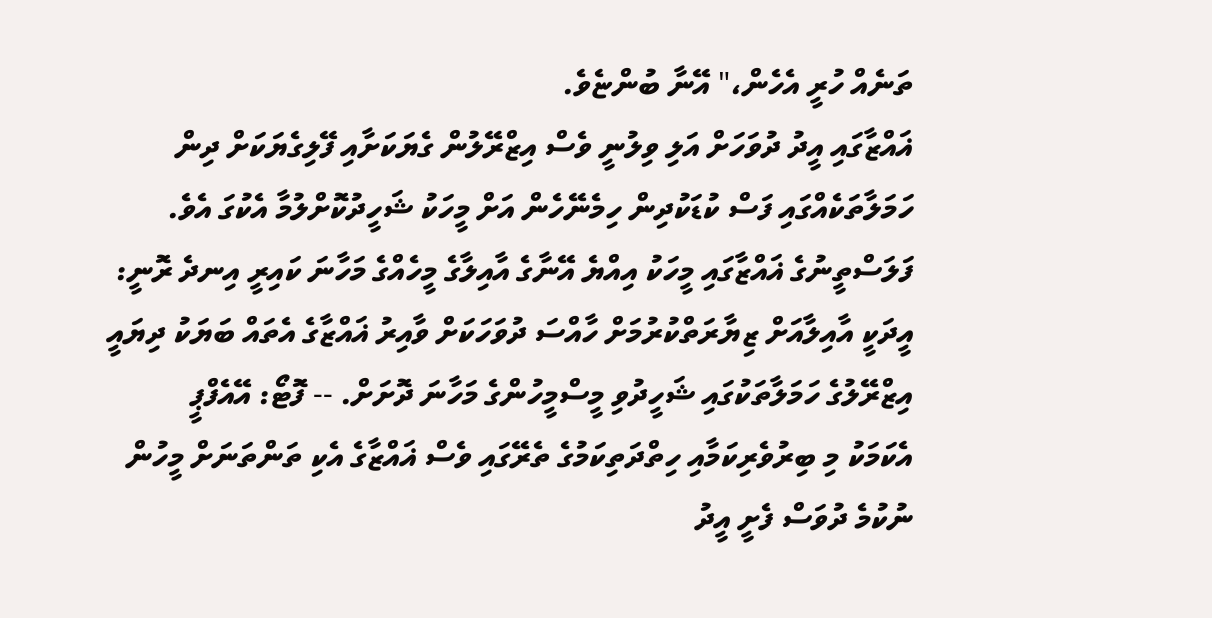ތަނެއް ހުރީ އެހެން،" އޭނާ ބުންޏެވެ.
ޣައްޒާގައި އީދު ދުވަހަށް އަލި ވިލުނީ ވެސް އިޒްރޭލުން ގެޔަކަށާއި ފޭލިގެޔަކަށް ދިން ހަމަލާތަކެއްގައި ފަސް ކުޑަކުދިން ހިމެނޭހެން އަށް މީހަކު ޝަހީދުކޮށްލުމާ އެކުގަ އެވެ.
ފަލަސްތީނުގެ ޣައްޒާގައި މީހަކު އިއްޔެ އޭނާގެ އާއިލާގެ މީހެއްގެ މަހާނަ ކައިރީ އިނދެ ރޮނީ: އީދަކީ އާއިލާއަށް ޒިޔާރަތްކުރުމަށް ހާއްސަ ދުވަހަކަށް ވާއިރު ޣައްޒާގެ އެތައް ބަޔަކު ދިޔައީ އިޒްރޭލުގެ ހަމަލާތަކުގައި ޝަހީދުވި މީސްމީހުންގެ މަހާނަ ދޮށަށް. -- ފޮޓޯ: އޭއެފްޕީ
އެކަމަކު މި ބިރުވެރިކަމާއި ހިތްދަތިކަމުގެ ތެރޭގައި ވެސް ޣައްޒާގެ އެކި ތަންތަނަށް މީހުން ނުކުމެ ދުވަސް ފެށީ އީދު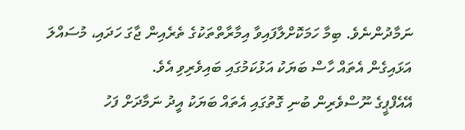ނަމާދުންނެވެ. ބިމާ ހަމަކޮށްލާފައިވާ އިމާރާތްތަކުގެ ތެރެއިން ޖާގަ ހަދައި، މުސައްލަ އަޅައިގެން އެތައް ހާސް ބަޔަކު އަޅުކަމުގައި ބައިވެރިވި އެވެ.
އޭއެފްޕީގެ ނޫސްވެރިން ބުނި ގޮތުގައި އެތައް ބަޔަކު އީދު ނަމާދަށް ފަހު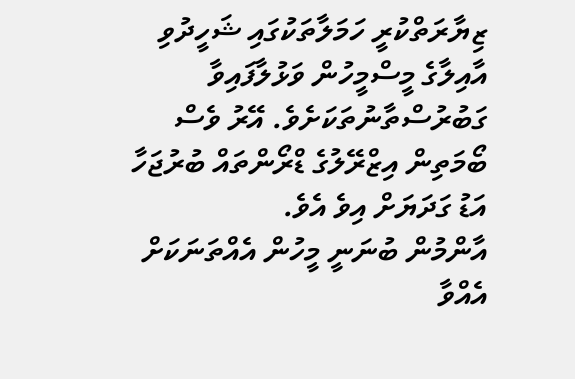ޒިޔާރަތްކުރީ ހަމަލާތަކުގައި ޝަހީދުވި އާއިލާގެ މީސްމީހުން ވަޅުލާފައިވާ ގަބުރުސްތާނުތަކަށެވެ. އޭރު ވެސް ބޯމަތިން އިޒްރޭލުގެ ޑްރޯންތައް ބުރުޖަހާ އަޑު ގަދަޔަށް އިވެ އެވެ.
އާންމުން ބުނަނީ މީހުން އެއްތަނަކަށް އެއްވާ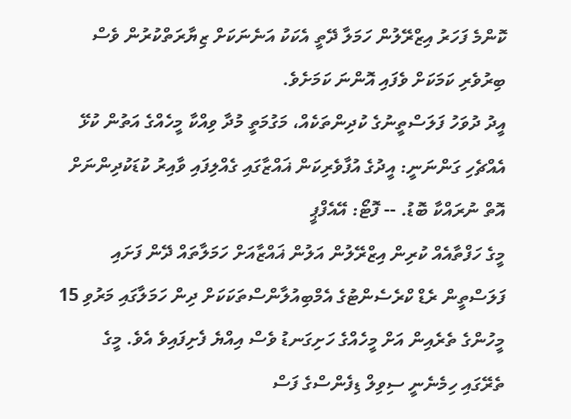ކޮންމެ ފަހަރު އިޒްރޭލުން ހަމަލާ ދޭތީ އެކަކު އަނެނަކަށް ޒިޔާރަތްކުރުން ވެސް ބިރުވެރި ކަމަކަށް ވެފައި އޮންނަ ކަމަށެވެ.
އީދު ދުވަހު ފަލަސްތީނުގެ ކުދިންތަކެއް، މަގުމަތީ މުދާ ވިއްކާ މީހެއްގެ އަތުން ކުޅޭ އެއްޗެހި ގަންނަނީ: އީދުގެ އުފާވެރިކަން ޣައްޒާގައި ގެއްލިފައި ވާއިރު ކުޑަކުދިންނަށް އޮތް ނުރައްކާ ބޮޑު. -- ފޮޓޯ: އޭއެފްޕީ
މީގެ ހަފްތާއެއް ކުރިން އިޒްރޭލުން އަލުން ޣައްޒާއަށް ހަމަލާތައް ދޭން ފަށައި ފަލަސްތީން ރެޑް ކްރެސެންޓުގެ އެމްބިއުލާންސްތަކަކަށް ދިން ހަމަލާގައި މަރުވި 15 މީހުންގެ ތެރެއިން އަށް މީހެއްގެ ހަށިގަނޑު ވެސް އިއްޔެ ފެށިފައިވެ އެވެ. މީގެ ތެރޭގައި ހިމެނެނީ ސިވިލް ޑިފެންސްގެ ފަސް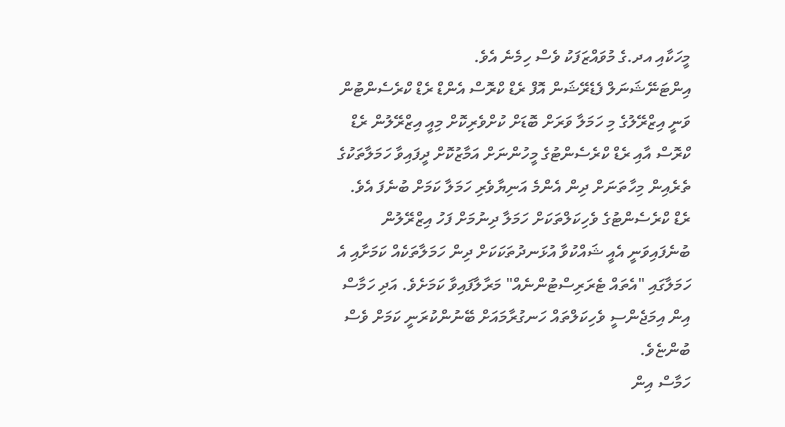މީހަކާއި އދ.ގެ މުވައްޒަފަކު ވެސް ހިމެނެ އެވެ.
އިންޓަނޭޝަނަލް ފެޑެރޭޝަން އޮފް ރެޑް ކްރޮސް އެންޑް ރެޑް ކްރެސެންޓުން ވަނީ އިޒްރޭލުގެ މި ހަމަލާ ވަރަށް ބޮޑަށް ކުށްވެރިކޮށް މިއީ އިޒްރޭލުން ރެޑް ކްރޮސް އާއި ރެޑް ކްރެސެންޓުގެ މީހުންނަށް އަމާޒުކޮށް ދީފައިވާ ހަމަލާތަކުގެ ތެރެއިން މިހާތަނަށް ދިން އެންމެ އަނިޔާވެރި ހަމަލާ ކަމަށް ބުނެފަ އެވެ.
ރެޑް ކްރެސެންޓުގެ ވެހިކަލްތަކަށް ހަމަލާ ދިނުމަށް ފަހު އިޒްރޭލުން ބުނެފައިވަނީ އެއީ ޝައްކުވާ އުޅަނދުތަކަކަށް ދިން ހަމަލާތަކެއް ކަމަށާއި އެ ހަމަލާގައި "އެތައް ޓެރަރިސްޓުންނެއް" މަރާލާފައިވާ ކަމަށެވެ. އަދި ހަމާސް އިން އިމަޖެންސީ ވެހިކަލްތައް ހަނގުރާމައަށް ބޭނުންކުރަނީ ކަމަށް ވެސް ބުންޏެވެ.
ހަމާސް އިން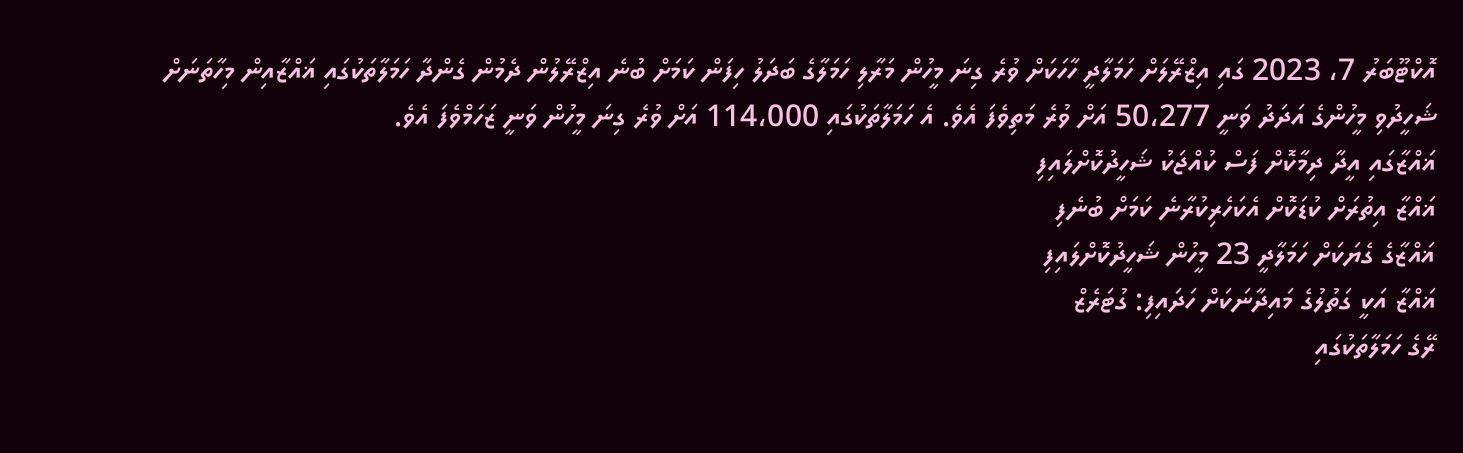އޮކްޓޫބަރު 7، 2023 ގައި އިޒްރޭލަށް ހަމަލާދީ ހާހަކަށް ވުރެ ގިނަ މީހުން މަރާލި ހަމަލާގެ ބަދަލު ހިފަން ކަމަށް ބުނެ އިޒްރޭލުން ދެމުން ގެންދާ ހަމަލާތަކުގައި ޣައްޒާއިން މިހާތަނަށް ޝަހީދުވި މީހުންގެ އަދަދު ވަނީ 50،277 އަށް ވުރެ މަތިވެފަ އެވެ. އެ ހަމަލާތަކުގައި 114،000 އަށް ވުރެ ގިނަ މީހުން ވަނީ ޒަހަމްވެފަ އެވެ.
ޣައްޒާގައި އީދާ ދިމާކޮށް ފަސް ކުއްޖަކު ޝަހީދުކޮށްލައިފި
ޣައްޒާ އިތުރަށް ކުޑަކޮށް އެކަހެރިކުރާނެ ކަމަށް ބުނެފި
ޣައްޒާގެ ގެޔަކަށް ހަމަލާދީ 23 މީހުން ޝަހީދުކޮށްލައިފި
ޣައްޒާ އަކީ ގަތުލުގެ މައިދާނަކަށް ހަދައިފި: ގުޓަރެޒް
ރޭގެ ހަމަލާތަކުގައި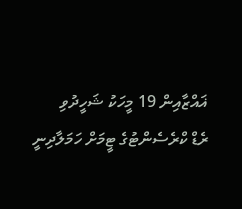ޣައްޒާއިން 19 މީހަކު ޝަހީދުވި
ރެޑް ކްރެސެންޓުގެ ޓީމަށް ހަމަލާދިނީ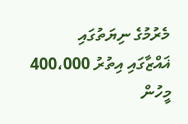މެރުމުގެ ނިޔަތުގައި
ޣައްޒާގައި އިތުރު 400،000 މީހުން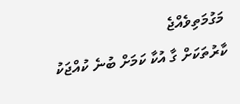މަގުމަތިވެއްޖެ
ކާރުތަކަށް ގާ އުކާ ކަމަށް ބުނެ ކުއްޖަކު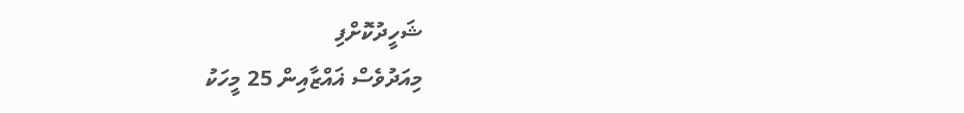ޝަހީދުކޮށްފި
މިއަދުވެސް ޣައްޒާއިން 25 މީހަކު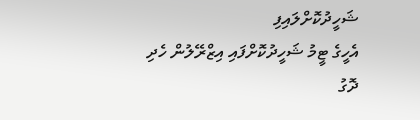ޝަހީދުކޮށްލައިފި
އެހީގެ ޓީމު ޝަހީދުކޮށްފައި އިޒްރޭލުން ހެދި ދޮގު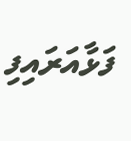ފަޅާއަރައިފި